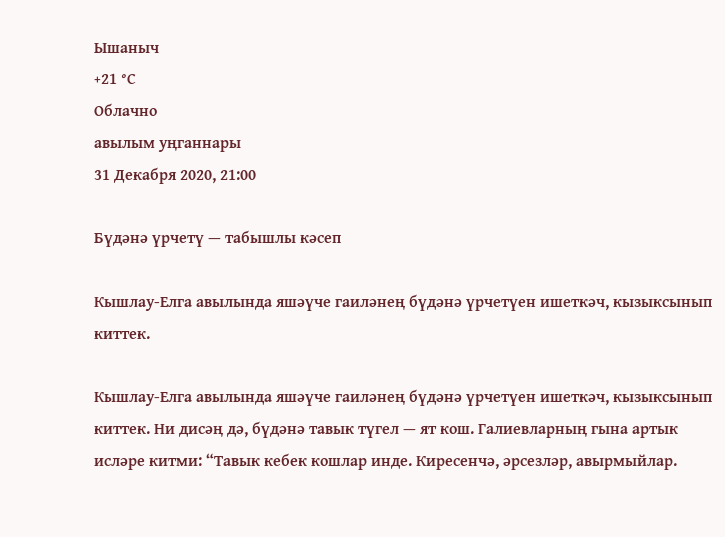Ышаныч
+21 °С
Облачно
авылым уңганнары
31 Декабря 2020, 21:00

Бүдәнә үрчетү — табышлы кәсеп

Кышлау-Елга авылында яшәүче гаиләнең бүдәнә үрчетүен ишеткәч, кызыксынып киттек.

Кышлау-Елга авылында яшәүче гаиләнең бүдәнә үрчетүен ишеткәч, кызыксынып киттек. Ни дисәң дә, бүдәнә тавык түгел — ят кош. Галиевларның гына артык исләре китми: “Тавык кебек кошлар инде. Киресенчә, әрсезләр, авырмыйлар.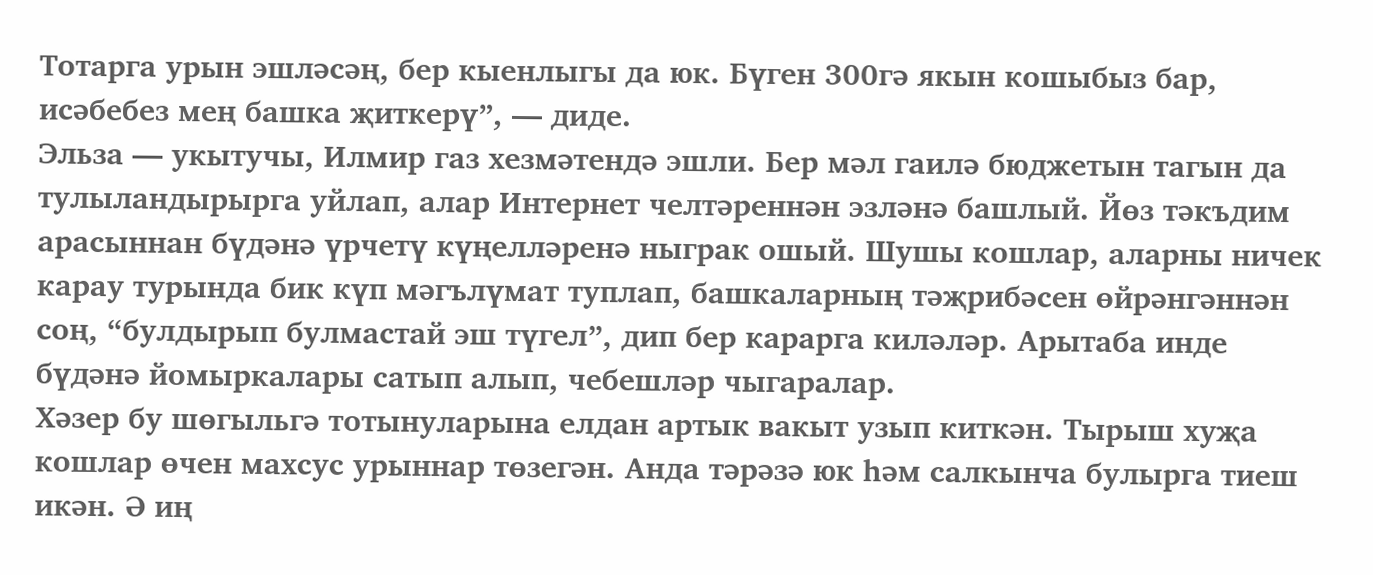Тотарга урын эшләсәң, бер кыенлыгы да юк. Бүген 300гә якын кошыбыз бар, исәбебез мең башка җиткерү”, — диде.
Эльза — укытучы, Илмир газ хезмәтендә эшли. Бер мәл гаилә бюджетын тагын да тулыландырырга уйлап, алар Интернет челтәреннән эзләнә башлый. Йөз тәкъдим арасыннан бүдәнә үрчетү күңелләренә ныграк ошый. Шушы кошлар, аларны ничек карау турында бик күп мәгълүмат туплап, башкаларның тәҗрибәсен өйрәнгәннән соң, “булдырып булмастай эш түгел”, дип бер карарга киләләр. Арытаба инде бүдәнә йомыркалары сатып алып, чебешләр чыгаралар.
Хәзер бу шөгыльгә тотынуларына елдан артык вакыт узып киткән. Тырыш хуҗа кошлар өчен махсус урыннар төзегән. Анда тәрәзә юк һәм салкынча булырга тиеш икән. Ә иң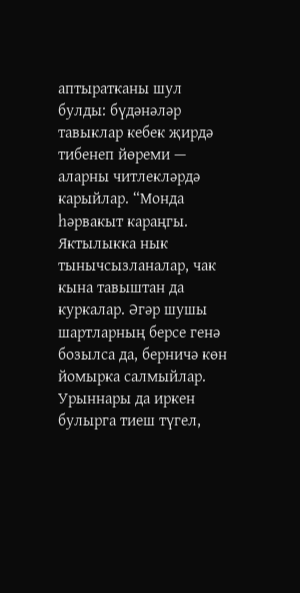аптыратканы шул булды: бүдәнәләр тавыклар кебек җирдә тибенеп йөреми — аларны читлекләрдә карыйлар. “Монда һәрвакыт караңгы. Яктылыкка нык тынычсызланалар, чак кына тавыштан да куркалар. Әгәр шушы шартларның берсе генә бозылса да, берничә көн йомырка салмыйлар. Урыннары да иркен булырга тиеш түгел,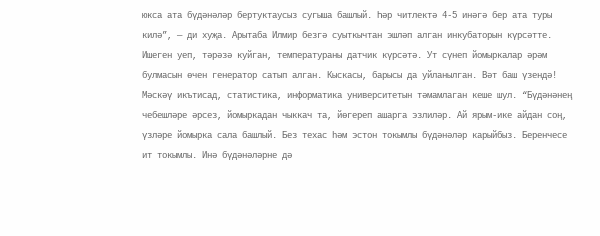юкса ата бүдәнәләр бертуктаусыз сугыша башлый. Һәр читлектә 4-5 инәгә бер ата туры килә”, — ди хуҗа. Арытаба Илмир безгә суыткычтан эшләп алган инкубаторын күрсәтте. Ишеген уеп, тәрәзә куйган, температураны датчик күрсәтә. Ут сүнеп йомыркалар әрәм булмасын өчен генератор сатып алган. Кыскасы, барысы да уйланылган. Вәт баш үзендә! Мәскәү икътисад, статистика, информатика университетын тәмамлаган кеше шул. “Бүдәнәнең чебешләре әрсез, йомыркадан чыккач та, йөгереп ашарга эзлиләр. Ай ярым-ике айдан соң, үзләре йомырка сала башлый. Без техас һәм эстон токымлы бүдәнәләр карыйбыз. Беренчесе ит токымлы. Инә бүдәнәләрне дә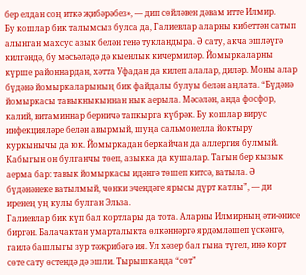бер елдан соң иткә җибәрәбез», — дип сөйләвен дәвам итте Илмир.
Бу кошлар бик талымсыз булса да, Галиевлар аларны кибеттән сатып алынган махсус азык белән генә тукландыра. Ә сату, акча эшләүгә килгәндә, бу мәсьәләдә дә кыенлык кичермиләр. Йомыркаларны күрше районнардан, хәтта Уфадан да килеп алалар, диләр. Моны алар бүдәнә йомыркаларының бик файдалы булуы белән аңлата. “Бүдәнә йомыркасы тавыкныкыннан нык аерыла. Мәсәлән, анда фосфор, калий, витаминнар берничә тапкырга күбрәк. Бу кошлар вирус инфекцияләре белән авырмый, шуңа сальмонелла йоктыру куркынычы да юк. Йомыркадан беркайчан да аллергия булмый. Кабыгын он булганчы төеп, азыкка да кушалар. Тагын бер кызык аерма бар: тавык йомыркасы идәнгә төшеп китсә, ватыла. Ә бүдәнәнеке ватылмый, чөнки эчендәге ярысы дүрт катлы”, — ди иренең уң кулы булган Эльза.
Галиевлар бик күп бал кортлары да тота. Аларны Илмирның әти-әнисе биргән. Балачактан умарталыкта өлкәннәргә ярдәмләшеп үскәнгә, гаилә башлыгы зур тәҗрибәгә ия. Ул хәзер бал гына түгел, инә корт сөте сату өстендә дә эшли. Тырышканда “сөт”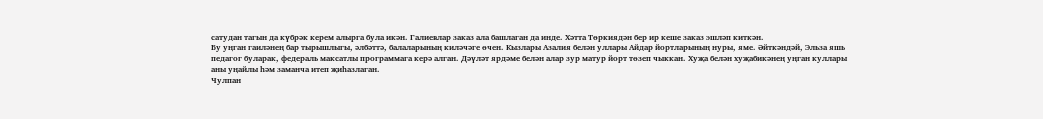сатудан тагын да күбрәк керем алырга була икән. Галиевлар заказ ала башлаган да инде. Хәтта Төркиядән бер ир кеше заказ эшләп киткән.
Бу уңган гаиләнең бар тырышлыгы, әлбәттә, балаларының киләчәге өчен. Кызлары Азалия белән уллары Айдар йортларының нуры, яме. Әйткәндәй, Эльза яшь педагог буларак, федераль максатлы программага керә алган. Дәүләт ярдәме белән алар зур матур йорт төзеп чыккан. Хуҗа белән хуҗабикәнең уңган куллары аны уңайлы һәм заманча итеп җиһазлаган.
Чулпан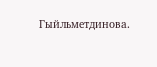Гыйльметдинова.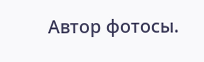Автор фотосы.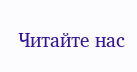Читайте нас